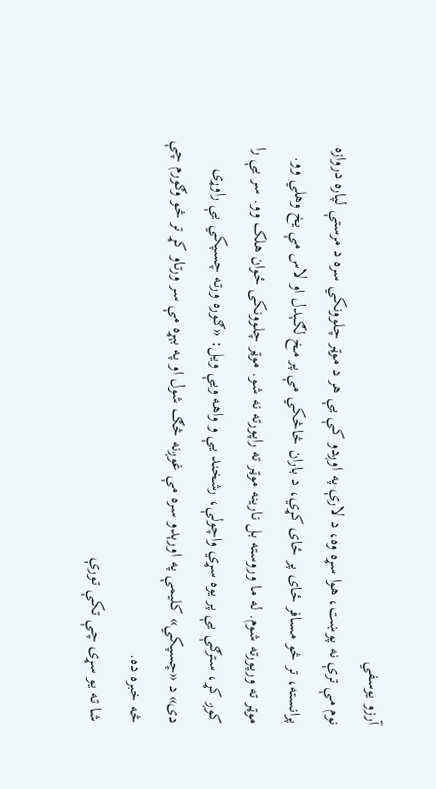آرزو یوسفي
نوم مې ترې نه پوښت، هوا سړه وه، د لارې په اوږدو کې یې هر د موټر چلوونکي سره د مرستې لپاره دروازه پرانسته، تر څو مسافر ځای پر ځای کړي، د باران څاڅکي مې پر مخ لګېدل او لاس مې یخ وهلي وو. موټر ته ورپورته شوم. له ما وروسته بل نارینه موټر ته راپورته نه شو. موټر چلوونکی ځوان هلک وو. سر یې را کوږ کړ، سترګې یې پر یوه سړي واچولې، رشخند یې و واهه ویې ویل: «ګوره ورته چسپکي یې راوړی دی» د «چسپکي» کلیمې په اورېدو سره مې غوږنه څګ شول او په بېړه مې سر ورتاو کړ تر څو وګورم چې څه خبره ده.
شا ته یو سړی چې تکې تورې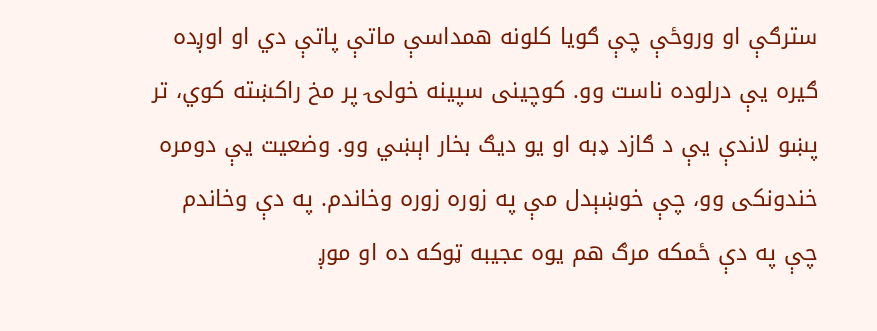سترګې او وروځې چې ګویا کلونه همداسې ماتې پاتې دي او اوږده ګیره یې درلوده ناست وو. کوچینی سپینه خولۍ پر مخ راکښته کوي، تر پښو لاندې یې د ګازد ډبه او یو دیګ بخار اېښي وو. وضعیت یې دومره خندونکی وو، چې خوښېدل مې په زوره زوره وخاندم. په دې وخاندم چې په دې ځمکه مرګ هم یوه عجیبه ټوکه ده او موږ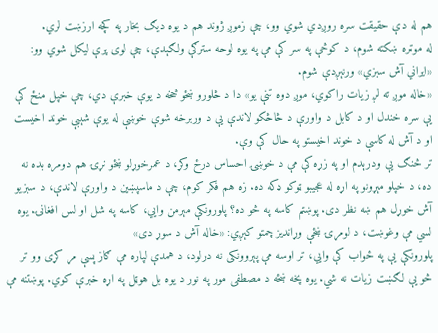هم له دې حقیقت سره روږدي شوي وو، چې زموږ ژوند هم د یوه دیګ بخار په کچه ارزښت لري.
له موټره ښکته شوم، د کوڅې په سر کې مې په یوه لوحه سترګې ولګېدې، چې لوی پرې لیکل شوي وو: «ایراني آش سبزي» ورنېږدې شوم.
«خاله موږ ته لږ زیات راکوي، موږ دوه تنې یو» دا د څلورو ښځو څخه د یوې خبرې دي، چې خپل منځ کې یې سره خندل او د کابل د واورې د څاڅکو لاندې یې د وربرخه شوې خوښې له یوې شېبې خوند اخیست او د آش له کاسې د خوند اخیستو په حال کې وې.
تر څنګ یې ودرېدم او په زړه کې مې د خوښۍ احساس درځ وکړ، د عمرخوړلو ښځو نړۍ هم دومره بده نه ده، د خپلو مېړونو په اړه له عجیبو ټوکو ډکه ده. زه هم فکر کوم، چې د ماسپښین د واورې لاندې، د سبزیو آش خوړل هم ښه نظر دی. پوښتم کاسه په څو ده؟ پلورونکې مېرمن وايي، کاسه په شل او لس افغانۍ. یوه لسي مې وغوښت، د لومړۍ ښځې وړاندیز چمتو کېږي: «خاله آش د سوړ دی»
پلورونکې یې په ځواب کې وايي، تر اوسه مې پېروونکی نه درلود، د همدې لپاره مې ګاز پسې مړ کړی وو تر څو یې لګښت زیات نه شي. یوه پخه ښځه د مصطفی مور په نور د یوه بل هوټل په اړه خبرې کوي. پوښتنه مې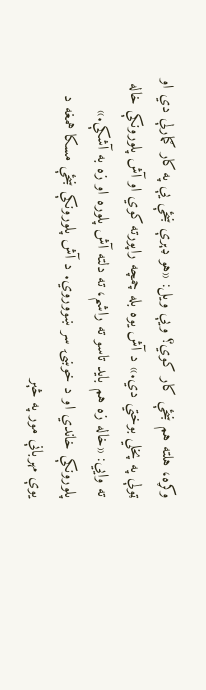وکړه، هلته هم ښځې کار کوي؟ ویې ویل: «هو ډېرې ښځې یې په کار ګمارلې دي او ټولې په پخلي بوختي دي.» د آش یوه بله چمچه راپورته کوي او آش پلورونکې خاله ته وايي: «خاله زه هم باید تاسو ته راشم، ته دلته آش پلوره او زه به آشکې.»
پلورونکې خاندي او د خوښۍ سر ښووروي. د آش پلورونکې ښځې مسکا همغه د یوې مهربانې مور په څېر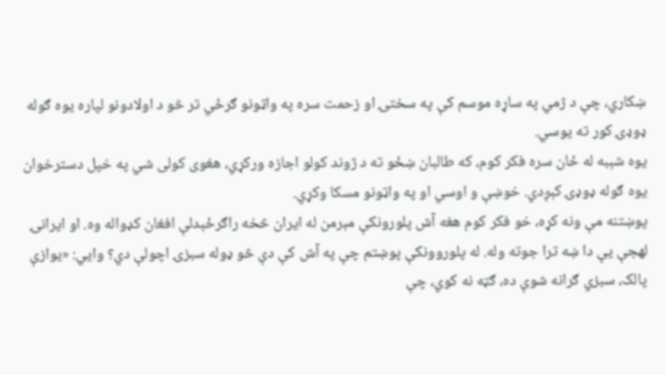ښکاري، چې د ژمي په ساړه موسم کې په سختۍ او زحمت سره په واټونو ګرځي تر څو د اولادونو لپاره یوه ګوله ډوډۍ کور ته یوسي.
یوه شېبه له ځان سره فکر کوم، که طالبان ښځو ته د ژوند کولو اجازه ورکړي، هغوی کولی شي په خپل دسترخوان یوه ګوله ډوډۍ کېږدي. خوښې و اوسي او په واټونو مسکا وکړي.
پوښتنه مې ونه کړه، خو فکر کوم هغه آش پلورونکې مېرمن له ایران څخه راګرځېدلې افغان کډواله وه. او ایرانۍ لهجې یې دا ښه ترا جوته وله. له پلوروونکې پوښتم چې په آش کې دې څو ډوله سبزۍ اچولې دي؟ وايي: «یوازې پالک، سبزي ګرانه شوې ده، ګټه نه کوي، چې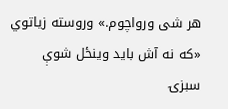هر شی ورواچوم.» وروسته زیاتوي «که نه آش باید وینځل شوې سبزۍ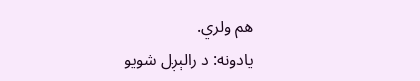هم ولري.
یادونه: د رالېږل شويو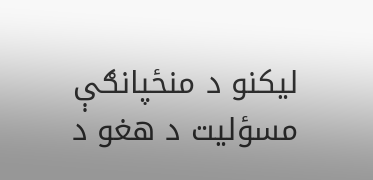لیکنو د منځپانګې مسؤلیت د هغو د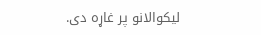لیکوالانو پر غاړه دی.